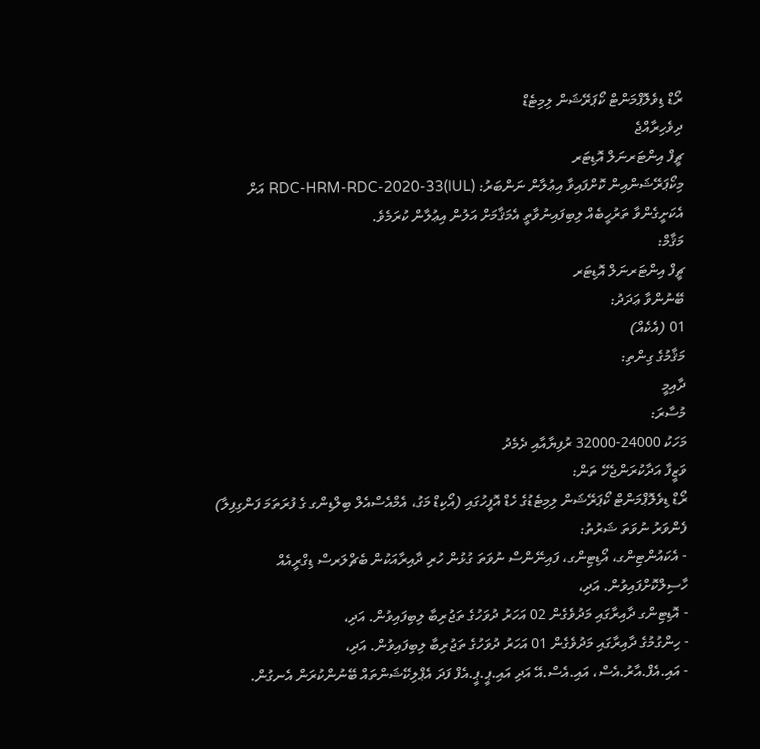ރޯޑް ޑިވެލޮޕްމަންޓް ކޯޕަރޭޝަން ލިމިޓެޑް
ދިވެހިރާއްޖެ
ޗީފް އިންޓަރނަލް އޮޑިޓަރ
މިކޯޕަރޭޝަންއިން ކޮށްފައިވާ އިޢުލާން ނަންބަރު: (IUL)RDC-HRM-RDC-2020-33 އަށް އެކަށީގެންވާ ތަރުހީބެއް ލިބިފައިނުވާތީ އެމަޤާމަށް އަލުން އިޢުލާން ކުރަމެވެ.
މަޤާމް:
ޗީފް އިންޓަރނަލް އޮޑިޓަރ
ބޭނުންވާ ޢަދަދު:
01 (އެކެއް)
މަޤާމުގެ ގިންތި:
ދާއިމީ
މުސާރަ:
މަހަކު 24000-32000 ރުފިޔާއާއި ދެމެދު
ވަޒީފާ އަދާކުރަންޖެހޭ ތަން:
ރޯޑް ޑިވެލޮޕްމަންޓް ކޯޕަރޭޝަން ލިމިޓެޑުގެ ހެޑް އޮފީހުގައި (އޯކިޑް މަގު، އެމްއެސްއެލް ބިލްޑިންގ ގެ ފުރަތަމަ ފަންގިފިލާ)
ފެންވަރު ނުވަތަ ޝަރުތު:
- އެކައުންޓިންގ، އޯޑިޓިންގ، ފައިނޭންސް ނުވަތަ ގުޅުން ހުރި ދާއިރާއަކުން ބެޗްލަރސް ޑިގްރީއެއް ހާސިލްކޮށްފައިވުން. އަދި،
- އޮޑިޓިންގ ދާއިރާގައި މަދުވެގެން 02 އަހަރު ދުވަހުގެ ތަޖުރިބާ ލިބިފައިވުން. އަދި،
- ހިންގުމުގެ ދާއިރާގައި މަދުވެގެން 01 އަހަރު ދުވަހުގެ ތަޖުރިބާ ލިބިފައިވުން. އަދި،
- އައި.އެފް.އާރު.އެސް، އައި.އެސް.އޭ އަދި އައި.ޕީ.ޕީ.އެފް ފަދަ އެޕްލިކޭޝަންތައް ބޭނުންކުރަން އެނގުން.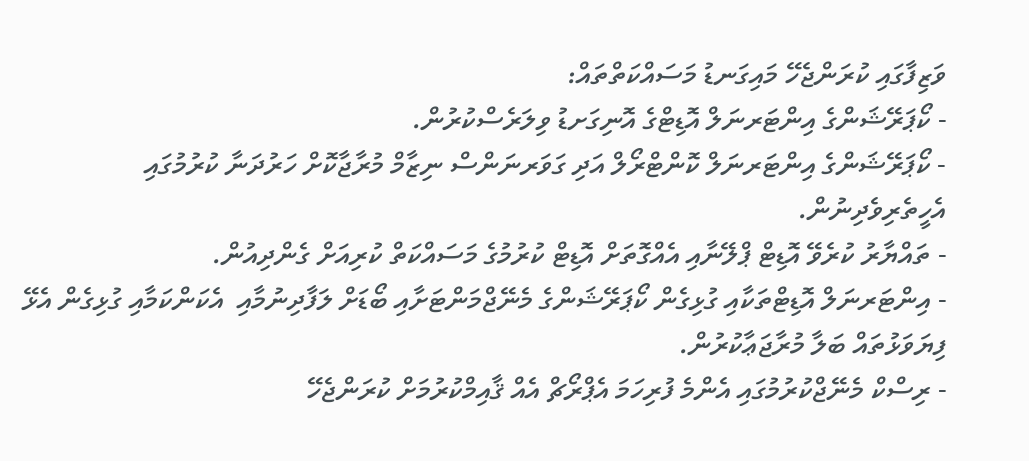ވަޒިފާގައި ކުރަންޖެހޭ މައިގަނޑު މަސައްކަތްތައް:
- ކޯޕަރޭޝަންގެ އިންޓަރނަލް އޮޑިޓްގެ އޮނިގަށޑު ވިލަރެސްކުރުން.
- ކޯޕަރޭޝަންގެ އިންޓަރނަލް ކޮންޓްރޯލް އަދި ގަވަރނަންސް ނިޒާމް މުރާޖާކޮށް ހަރުދަނާ ކުރުމުގައި އެހީތެރިވެދިނުން.
- ތައްޔާރު ކުރެވޭ އޮޑިޓް ޕްލޭނާއި އެއްގޮތަށް އޮޑިޓް ކުރުމުގެ މަސައްކަތް ކުރިއަށް ގެންދިއުން.
- އިންޓަރނަލް އޮޑިޓްތަކާއި ގުޅިގެން ކޯޕަރޭޝަންގެ މެނޭޖްމަންޓަށާއި ބޯޑަށް ލަފާދިނުމާއި  އެކަންކަމާއި ގުޅިގެން އެޅޭ ފިޔަވަޅުތައް ބަލާ މުރާޖަޢާކުރުން.
- ރިސްކް މެނޭޖްކުރުމުގައި އެންމެ ފުރިހަމަ އެޕްރޯޗް އެއް ޤާއިމްކުރުމަށް ކުރަންޖެހޭ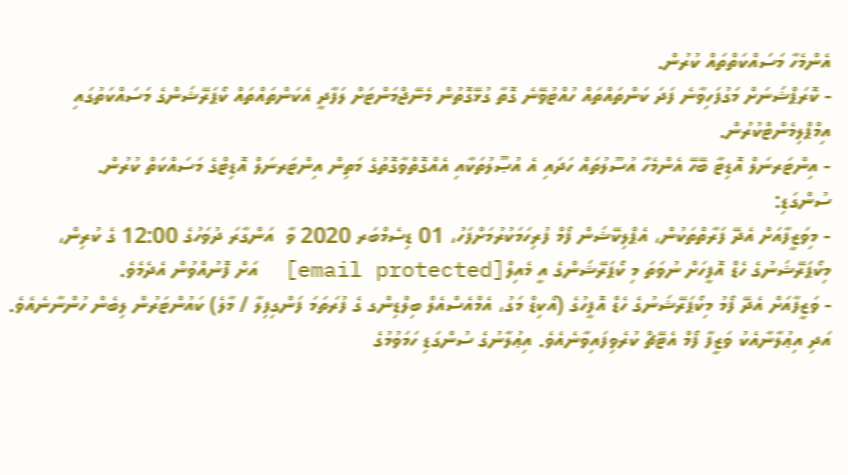އެންމެހާ މަސައްކަތްތައް ކުރުން.
- ކޮރަޕްޝަނަށް މަގުފަހިވާނެ ފަދަ ކަންތައްތައް ހުއްޓުވޭނެ ގޮތާ ގުޅޭގޮތުން މެނޭޖްމަންޓަށް ލަފާދީ އެކަންތައްތައް ކޯޕަރޭޝަންގެ މަސައްކަތުގައި އިމްޕްލިމެންޓްކުރުން.
- އިންޓަރނަލް އޮޑިޓާ ބޭހޭ އެންމެހާ އުސޫލުތައް ހަދައި އެ އުޞޫލުތަކާއި އެއްގޮތްވާގޮތުގެ މަތިން އިންޓަރނަލް އޮޑިޓްގެ މަސައްކަތް ކުރުން.
ސުންގަޑި:
- މިވަޒީފާއަށް އެދޭ ފަރާތްތަކުން، އެޕްލިކޭޝަން ފޯމް ފުރިހަމަކުރުމަށްފަހު، 01 ޑިސެމްބަރ 2020 ވާ  އަންގާރަ ދުވަހުގެ 12:00 ގެ ކުރިން، މިކޯޕަރޭޝަނުގެ ހެޑް އޮފީހަށް ނުވަތަ މި ކޯޕަރޭޝަންގެ އީ މެއިލް[email protected]  އަށް ފޮނުއްވުން އެދެމެވެ.
- ވަޒީފާއަށް އެދޭ ފޯމު މިކޯޕަރޭޝަނުގެ ހެޑް އޮފީހުގެ (އޯކިޑް މަގު، އެމްއެސްއެލް ބިލްޑިންގ ގެ ފުރަތަމަ ފަންގިފިލާ / މާލެ) ކައުންޓަރުން ލިބެން ހުންނާނެއެވެ. އަދި އިޢުލާނާއެކު ވަޒީފާ ފޯމް އެޓޭޗް ކުރެވިފައިވާނެއެވެ. އިޢުލާނުގެ ސުންގަޑި ހަމަވުމުގެ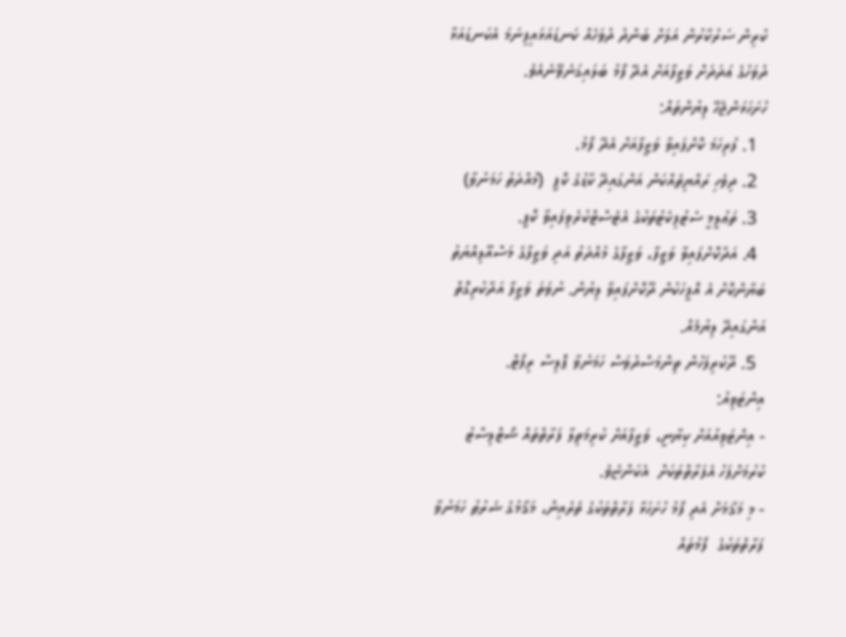ކުރިން ސަރުކާރުން އަލަށް ބަންދު ދުވަހެއް ކަނޑައަޅައިފިނަމަ އެކަނޑައަޅާ ދުވަހުގެ ޢަދަދަށް ވަޒީފާއަށް އެދޭ ފޯމު ބަލައިގަނެވޭނެއެވެ.
ހުށަހަޅަންޖެހޭ ލިޔުންތައް:
  1. ފުރިހަމަ ކޮށްފައިވާ ވަޒީފާއަށް އެދޭ ފޯމު.
  2. ދިވެހި ރައްޔިތެއްކަން އަންގައިދޭ ކާޑުގެ ކޮޕީ  (މުއްދަތު ހަމަނުވާ)
  3. ތަޢުލީމީ ސެޓުފިކެޓުތަކުގެ އެޓެސްޓްކުރެވިފައިވާ ކޮޕީ.
  4. އަދާކޮށްފައިވާ ވަޒީފާ، ވަޒީފާގެ މުއްދަތު އަދި ވަޒީފާގެ މަސްއޫލިއްޔަތު ބަޔާންކޮށް އެ އޮފީހަކުން ދޫކޮށްފައިވާ ލިޔުން. ނުވަތަ ވަޒީފާ އަދާކުރިގޮތް އަންގައިދޭ ލިޔުމެއް.
  5. ދޫކުރިފަހުން ތިންމަސްދުވަސް ހަމަނުވާ ޕޮލިސް ރިފޯޓް.
އިންޓަވިއު:
- އިންޓަވިއުއަށް ކިޔާނީ، ވަޒީފާއަށް ކުރިމަތިލާ ފަރާތްތައް ޝޯޓްލިސްޓު ކުރުމަށްފަހު އެފަރާތްތަކަށް  އެކަންޏެވެ.
- މި މަޤާމަށް އެދި ފޯމު ހުށަހަޅާ ފަރާތްތަކުގެ ތެރެއިން، މަޤާމުގެ ޝަރުޠު ހަމަނުވާ ފަރާތްތަކުގެ  ފޯމުތައް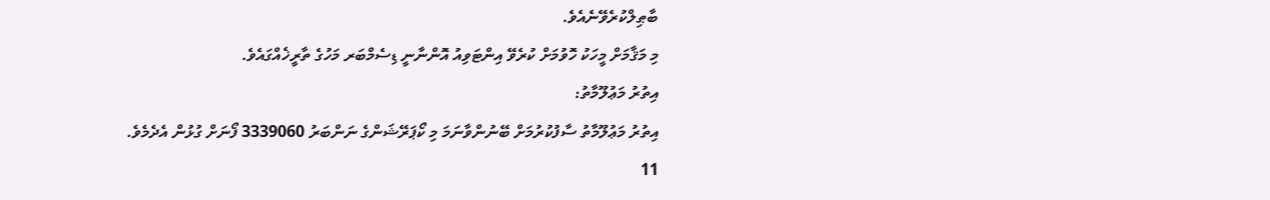ބާޠިލްކުރެވޭނެއެވެ.
މި މަޤާމަށް މީހަކު ހޮވުމަށް ކުރެވޭ އިންޓަވިއު އޮންނާނީ ޑިސެމްބަރ މަހުގެ ތާރީޚެއްގައެވެ.
އިތުރު މަޢުލޫމާތު:
އިތުރު މަޢުލޫމާތު ސާފުކުރުމަށް ބޭނުންވާނަމަ މި ކޯޕަރޭޝަންގެ ނަންބަރު 3339060 ފޯނަށް ގުޅުން އެދެމެވެ.
11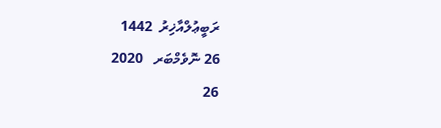ރަބީޢުލްއާޚިރު  1442
26 ނޮވެމްބަރ   2020
26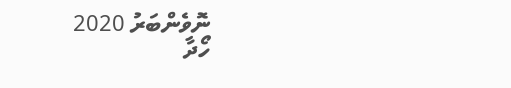ނޮވެންބަރު 2020
ހޯދާ